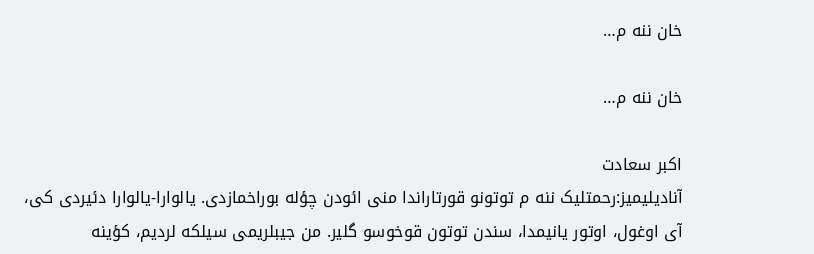خان ننه م…

خان ننه م…

اکبر سعادت
آنادیلیمیز:رحمتلیک ننه م توتونو قورتاراندا منی ائودن چؤله بوراخمازدی. یالوارا-یالوارا دئیردی کی، آی اوغول، اوتور یانیمدا، سندن توتون قوخوسو گلیر. من جیبلریمی سیلکه لردیم، کؤینه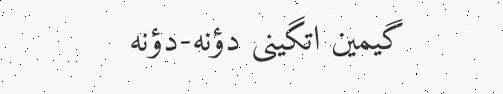گیمین اتگینی دؤنه-دؤنه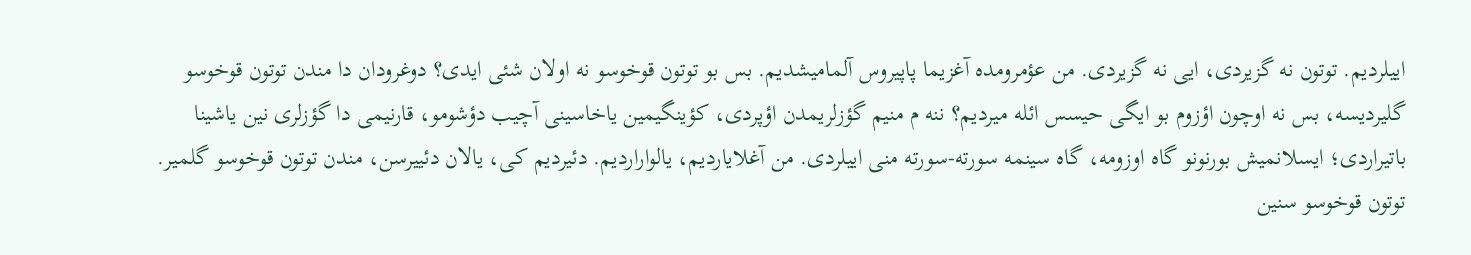اییلردیم. توتون نه گزیردی، ایی نه گزیردی. من عؤمرومده آغزیما پاپیروس آلمامیشدیم. بس بو توتون قوخوسو نه اولان شئی ایدی؟ دوغرودان دا مندن توتون قوخوسو گلیردیسه، بس نه اوچون اؤزوم بو ایگی حیسس ائله میردیم؟ ننه م منیم گؤزلریمدن اؤپردی، کؤینگیمین یاخاسینی آچیب دؤشومو، قارنیمی دا گؤزلری نین یاشینا باتیراردی؛ ایسلانمیش بورنونو گاه اوزومه، گاه سینمه سورته-سورته منی اییلردی. من آغلایاردیم، یالواراردیم. دئیردیم کی، یالان دئییرسن، مندن توتون قوخوسو گلمیر. توتون قوخوسو سنین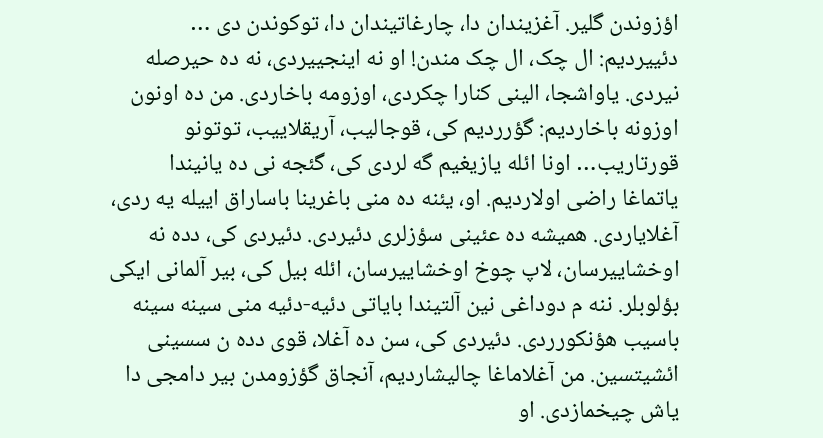اؤزوندن گلیر. آغزیندان دا، چارغاتیندان دا، توکوندن دی … دئییردیم: ال چک، ال چک مندن! او نه اینجییردی، نه ده حیرصله نیردی. یاواشجا، الینی کنارا چکردی، اوزومه باخاردی. من ده اونون اوزونه باخاردیم: گؤرردیم کی، قوجالیب، آریقلاییب، توتونو قورتاریب… اونا ائله یازیغیم گه لردی کی، گئجه نی ده یانیندا یاتماغا راضی اولاردیم. او، یئنه ده منی باغرینا باساراق اییله یه ردی، آغلایاردی. همیشه ده عئینی سؤزلری دئیردی. دئیردی کی، دده نه اوخشاییرسان، لاپ چوخ اوخشاییرسان، ائله بیل کی، بیر آلمانی ایکی بؤلوبلر. ننه م دوداغی نین آلتیندا بایاتی دئیه-دئیه منی سینه سینه باسیب هؤنکورردی. دئیردی کی، سن ده آغلا، قوی دده ن سسینی ائشیتسین. من آغلاماغا چالیشاردیم، آنجاق گؤزومدن بیر دامجی دا یاش چیخمازدی. او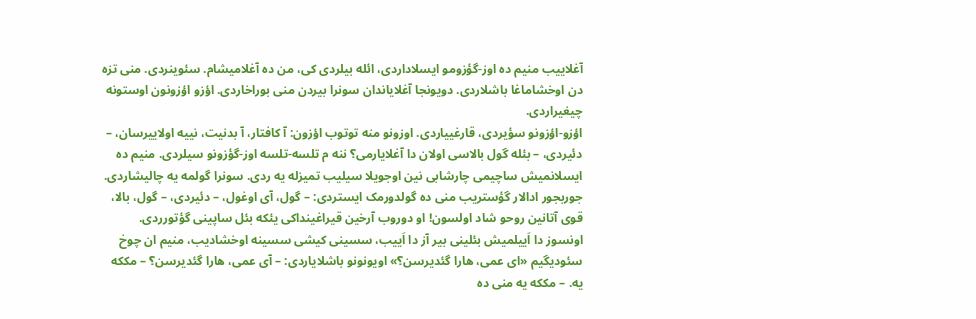آغلاییب منیم ده اوز-گؤزومو ایسلاداردی، ائله بیلردی کی، من ده آغلامیشام. سئوینردی. منی تزه دن اوخشاماغا باشلاردی. دویونجا آغلایاندان سونرا بیردن منی بوراخاردی. اؤزو اؤزونون اوستونه چیغیراردی.
اؤزو-اؤزونو سؤیردی، قارغییاردی. اوزونو منه توتوب اؤزون: آ کافتار، آ بدنیت، نییه اولاییرسان، – دئیردی، – بئله گول بالاسی اولان دا آغلایارمی؟ ننه م تلسه-تلسه اوز-گؤزونو سیلردی. منیم ده ایسلانمیش ساچیمی چارشابی نین اوجویلا سیلیب تمیزله یه ردی. سونرا گولمه یه چالیشاردی. جوربجور ادالار گؤستریب منی ده گولدورمک ایستردی: – گول، آی اوغول، – دئیردی، – گول، بالا، قوی آتانین روحو شاد اولسون! او دوروب آرخین قیراغینداکی یئکه بئل ساپینی گؤتورردی. اونسوز دا اَییلمیش بئلینی بیر آز دا اَییب، سسینی کیشی سسینه اوخشادیب، منیم ان چوخ سئودیگیم «ای عمی، هارا گئدیرسن؟» اویونونو باشلایاردی: – آی عمی، هارا گئدیرسن؟ – مککه یه. – مککه یه منی ده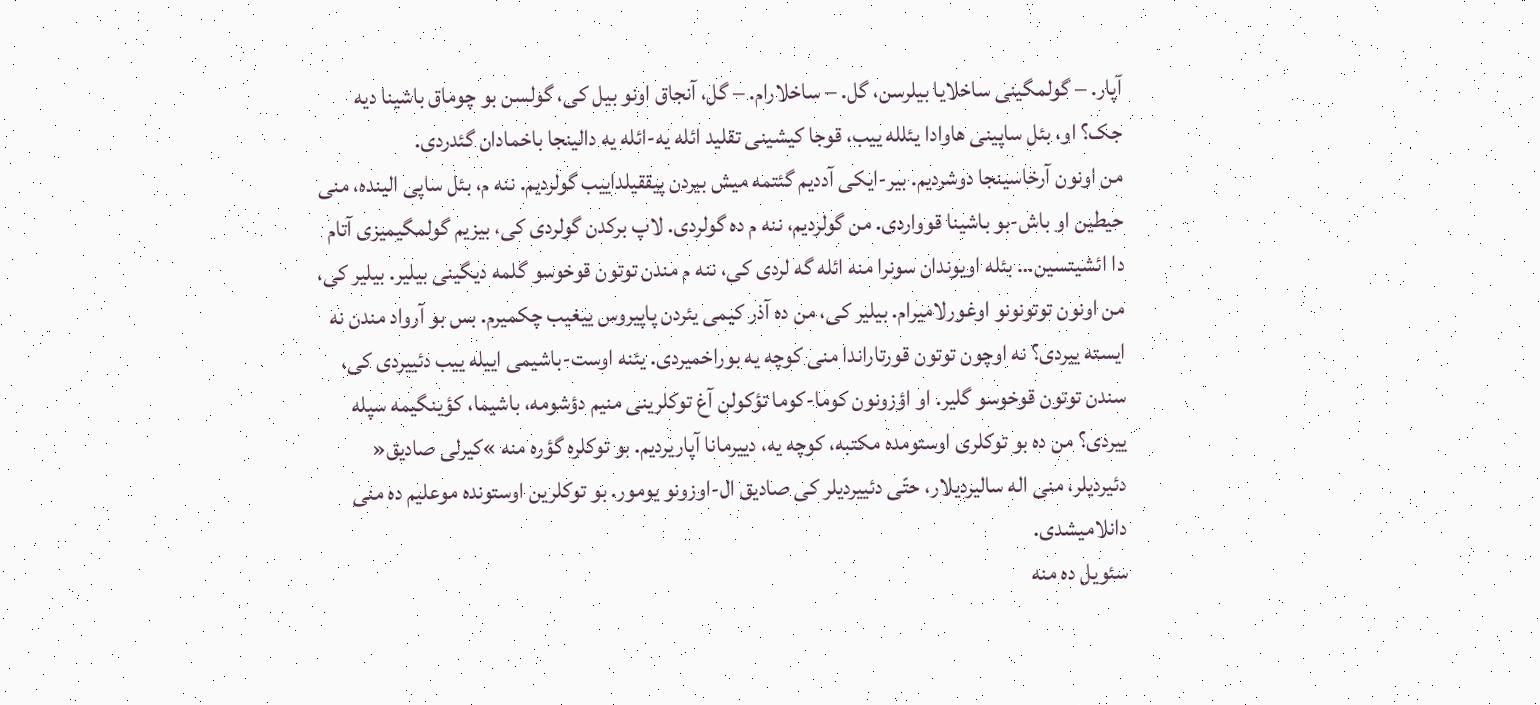آپار. – گولمگینی ساخلایا بیلرسن، گل. – ساخلارام. – گل، آنجاق اونو بیل کی، گولسن بو چوماق باشینا دیه جک؟ او، بئل ساپینی هاوادا یئلله ییب، قوجا کیشینی تقلید ائله یه-ائله یه دالینجا باخمادان گئدردی.
من اونون آرخاسینجا دوشردیم. بیر-ایکی آددیم گئتمه میش بیردن پیققیلداییب گولردیم. ننه م، بئل ساپی الینده، منی حیطین او باش-بو باشینا قوواردی. من گولردیم، ننه م ده گولردی. لاپ برکدن گولردی کی، بیزیم گولمگیمیزی آتام دا ائشیتسین… بئله اویوندان سونرا منه ائله گه لردی کی، ننه م مندن توتون قوخوسو گلمه دیگینی بیلیر. بیلیر کی، من اونون توتونونو اوغورلامیرام. بیلیر کی، من ده آذر کیمی یئردن پاپیروس ییغیب چکمیرم. بس بو آرواد مندن نه ایسته ییردی؟ نه اوچون توتون قورتاراندا منی کوچه یه بوراخمیردی. یئنه اوست-باشیمی اییله ییب دئییردی کی، سندن توتون قوخوسو گلیر. او اؤزونون کوما-کوما تؤکولن آغ توکلرینی منیم دؤشومه، باشیما، کؤینگیمه سپله ییردی؟ من ده بو توکلری اوستومده مکتبه، کوچه یه، دییرمانا آپاریردیم. بو توکلره گؤره منه »کیرلی صادیق« دئیردیلر، منی اله سالیردیلار، حتّی دئییردیلر کی صادیق ال-اوزونو یومور. بو توکلرین اوستونده موعلیم ده منی دانلامیشدی.
سئویل ده منه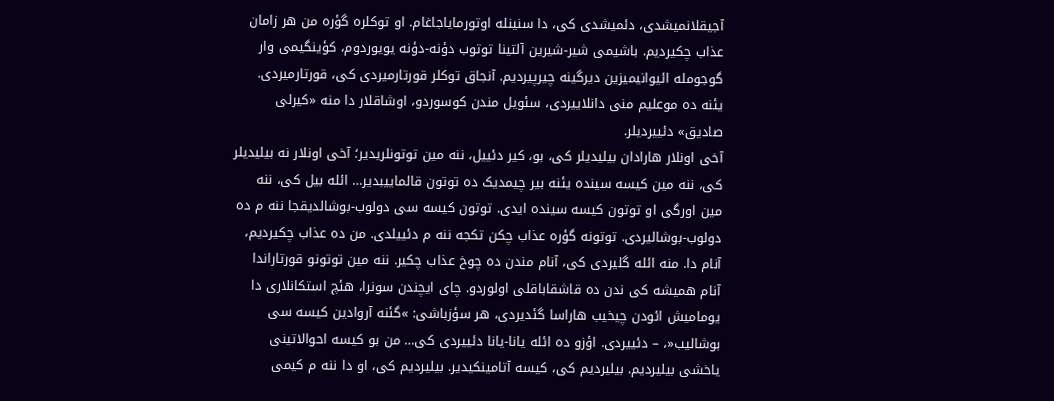آجیقلانمیشدی، دئمیشدی کی، دا سنینله اوتورمایاجاغام. او توکلره گؤره من هر زامان عذاب چکیردیم. باشیمی شیر-شیرین آلتینا توتوب دؤنه-دؤنه یویوردوم، کؤینگیمی وار گوجومله ائیوانیمیزین دیرگینه چیرپیردیم. آنجاق توکلر قورتارمیردی کی، قورتارمیردی. یئنه ده موعلیم منی دانلاییردی، سئویل مندن کوسوردو، اوشاقلار دا منه «کیرلی صادیق» دئییردیلر.
آخی اونلار هارادان بیلیدیلر کی، بو، کیر دئییل، ننه مین توتونلریدیر؛ آخی اونلار نه بیلیدیلر کی، ننه مین کیسه سینده یئنه بیر چیمدیک ده توتون قالماییبدیر… ائله بیل کی، ننه مین اورگی او توتون کیسه سینده ایدی. توتون کیسه سی دولوب-بوشالدیقجا ننه م ده دولوب-بوشالیردی. توتونه گؤره عذاب چکن تکجه ننه م دئییلدی. من ده عذاب چکیردیم، آنام دا. منه ائله گلیردی کی، آنام مندن ده چوخ عذاب چکیر. ننه مین توتونو قورتاراندا آنام همیشه کی ندن ده قاشقاباقلی اولوردو. چای ایچندن سونرا، هئچ استکانلاری دا یومامیش ائودن چیخیب هاراسا گئدیردی، هر سؤزباشی: »گئنه آروادین کیسه سی بوشالیب«، – دئییردی. اؤزو ده ائله یانا-یانا دئییردی کی… من بو کیسه احوالاتینی یاخشی بیلیردیم. بیلیردیم کی، کیسه آتامینکیدیر. بیلیردیم کی، او دا ننه م کیمی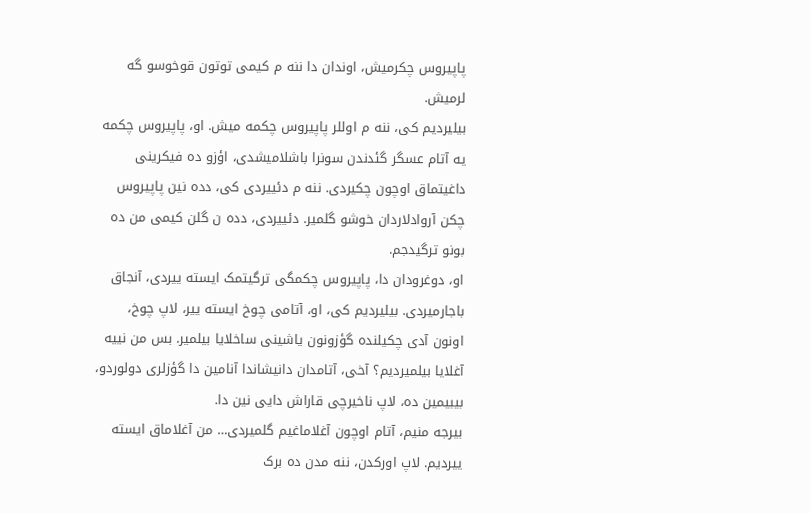پاپیروس چکرمیش، اوندان دا ننه م کیمی توتون قوخوسو گه لرمیش.
بیلیردیم کی، ننه م اوللر پاپیروس چکمه میش. او، پاپیروس چکمه یه آتام عسگر گئدندن سونرا باشلامیشدی، اؤزو ده فیکرینی داغیتماق اوچون چکیردی. ننه م دئییردی کی، دده نین پاپیروس چکن آروادلاردان خوشو گلمیر. دئییردی، دده ن گلن کیمی من ده بونو ترگیدجم.
او، دوغرودان دا، پاپیروس چکمگی ترگیتمک ایسته ییردی، آنجاق باجارمیردی. بیلیردیم کی، او، آتامی چوخ ایسته ییر، لاپ چوخ، اونون آدی چکیلنده گؤزونون یاشینی ساخلایا بیلمیر. بس من نییه آغلایا بیلمیردیم؟ آخی، آتامدان دانیشاندا آنامین دا گؤزلری دولوردو، بیبیمین ده، لاپ ناخیرچی قاراش دایی نین دا.
بیرجه منیم، آتام اوچون آغلاماغیم گلمیردی… من آغلاماق ایسته ییردیم. لاپ اورکدن، ننه مدن ده برک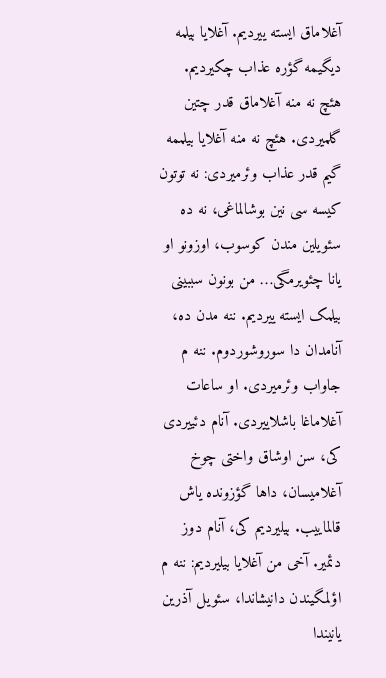آغلاماق ایسته ییردیم. آغلایا بیلمه دیگیمه گؤره عذاب چکیردیم. هئچ نه منه آغلاماق قدر چتین گلمیردی. هئچ نه منه آغلایا بیلممه گیم قدر عذاب وئرمیردی: نه توتون کیسه سی نین بوشالماغی، نه ده سئویلین مندن کوسوب، اوزونو او یانا چئویرمگی… من بونون سببینی بیلمک ایسته ییردیم. ننه مدن ده، آنامدان دا سوروشوردوم. ننه م جاواب وئرمیردی. او ساعات آغلاماغا باشلاییردی. آنام دئییردی کی، سن اوشاق واختی چوخ آغلامیسان، داها گؤزونده یاش قالماییب. بیلیردیم کی، آنام دوز دئمیر. آخی من آغلایا بیلیردیم: ننه م اؤلمگیندن دانیشاندا، سئویل آذرین یانیندا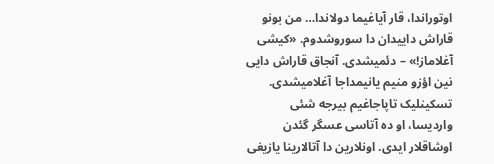اوتوراندا، قار آیاغیما دولاندا… من بونو قاراش داییدان دا سوروشدوم. «کیشی آغلاماز!» – دئمیشدی. آنجاق قاراش دایی نین اؤزو منیم یانیمداجا آغلامیشدی. تسکینلیک تاپاجاغیم بیرجه شئی واردیسا، او ده آتاسی عسگر گئدن اوشاقلار ایدی. اونلارین دا آتالارینا یازیغی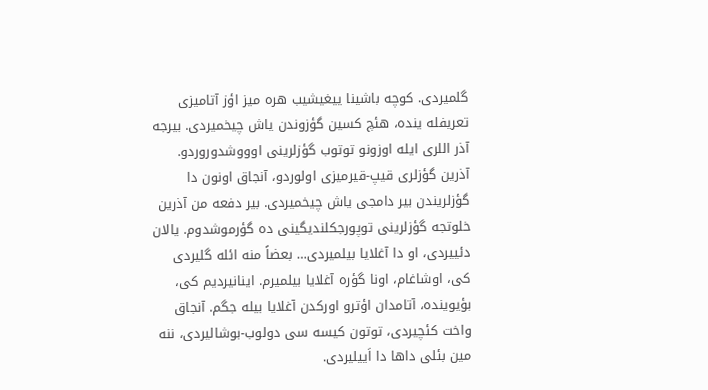گلمیردی. کوچه باشینا ییغیشیب هره میز اؤز آتامیزی تعریفله ینده، هئچ کسین گؤزوندن یاش چیخمیردی. بیرجه آذر اللری ایله اوزونو توتوب گؤزلرینی اوووشدوروردو. آذرین گؤزلری قیپ-قیرمیزی اولوردو، آنجاق اونون دا گؤزلریندن بیر دامجی یاش چیخمیردی. بیر دفعه من آذرین خلوتجه گؤزلرینی توپورجکلندیگینی ده گؤرموشدوم. یالان دئییردی، او دا آغلایا بیلمیردی… بعضاً منه ائله گلیردی کی، اوشاغام، اونا گؤره آغلایا بیلمیرم. اینانیردیم کی، بؤیوینده، آتامدان اؤترو اورکدن آغلایا بیله جگم. آنجاق واخت کئچیردی، توتون کیسه سی دولوب-بوشالیردی، ننه مین بئلی داها دا اَییلیردی.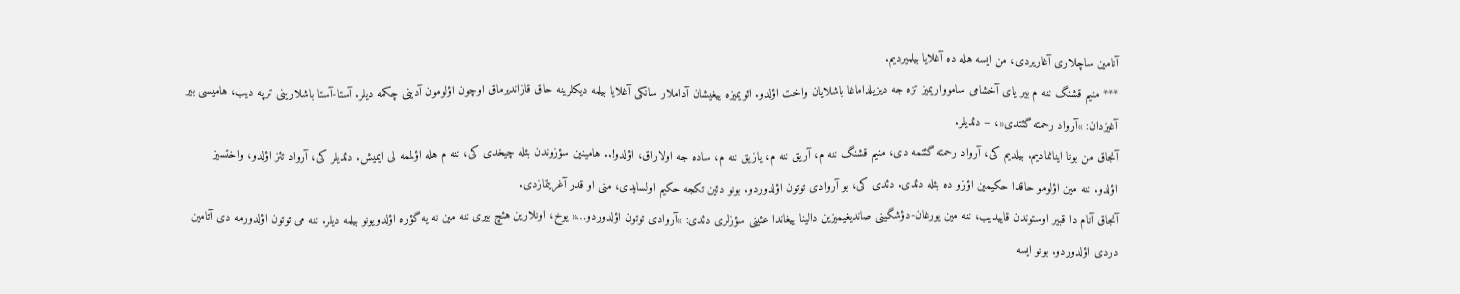آنامین ساچلاری آغاریردی، من ایسه هله ده آغلایا بیلمیردیم.
*** منیم قشنگ ننه م بیر یای آخشامی ساموواریمیز تزه جه دیزیلداماغا باشلایان واخت اؤلدو. ائویمیزه ییغیشان آداملار سانکی آغلایا بیلمه دیکلرینه حاق قازاندیرماق اوچون اؤلومون آدینی چکمه دیلر. آستا-آستا باشلارینی ترپه دیب، هامیسی بیر آغیزدان: »آرواد رحمته گئتدی«، – دئدیلر.
آنجاق من بونا اینانمادیم. بیلدیم کی، آرواد رحمته گئتمه دی، منیم قشنگ ننه م، آریق ننه م، یازیق ننه م، ساده جه اولاراق، اؤلدو!.. هامینین سؤزوندن بئله چیخدی کی، ننه م هله اؤلممه لی ایمیش. دئدیلر کی، آرواد تئز اؤلدو، واختسیز اؤلدو. ننه مین اؤلومو حاقدا حکیمین اؤزو ده بئله دئدی. دئدی کی، بو آروادی توتون اؤلدوردو. بونو دئین تکجه حکیم اولسایدی، منی او قدر آغریتمازدی.
آنجاق آنام دا قبیر اوستوندن قاییدیب، ننه مین یورغان-دؤشگینی صاندیغیمیزین دالینا ییغاندا عئینی سؤزلری دئدی: »آروادی توتون اؤلدوردو…« یوخ، اونلارین هئچ بیری ننه مین نه یه گؤره اؤلدویونو بیلمه دیلر. ننه می توتون اؤلدورمه دی آتامین دردی اؤلدوردو. بونو ایسه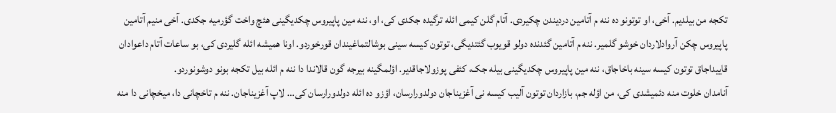تکجه من بیلدیم. آخی، او توتونو ده ننه م آتامین دردیندن چکیردی. آتام گلن کیمی ائله ترگیده جکدی کی، او، ننه مین پاپیروس چکدیگینی هئچ واخت گؤرمیه جکدی. آخی منیم آتامین پاپیروس چکن آروادلاردان خوشو گلمیر. ننه م آتامین گئدنده دولو قویوب گئتدیگی، توتون کیسه سینی بوشالتماغیندان قورخوردو. اونا همیشه ائله گلیردی کی، بو ساعات آتام داعوادان قاییداجاق توتون کیسه سینه باخاجاق، ننه مین پاپیروس چکدیگینی بیله جک، کئفی پوزولاجاقدیر. اؤلمگینه بیرجه گون قالاندا دا ننه م ائله بیل تکجه بونو دوشونوردو.
آنامدان خلوت منه دئمیشدی کی، من اؤله جم، بازاردان توتون آلیب کیسه نی آغزیناجان دولدورارسان، اؤزو ده ائله دولدورارسان کی… لاپ آغزیناجان. ننه م تاخچانی دا، میخچانی دا منه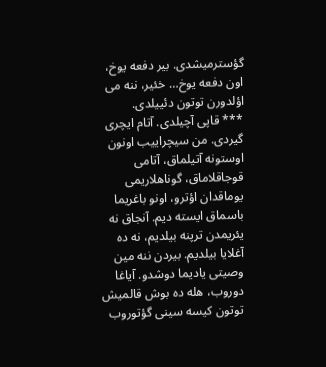گؤسترمیشدی. بیر دفعه یوخ، اون دفعه یوخ… خئیر، ننه می اؤلدورن توتون دئییلدی.
*** قاپی آچیلدی. آتام ایچری گیردی. من سیچراییب اونون اوستونه آتیلماق، آتامی قوجاقلاماق، گوناهلاریمی یوماقدان اؤترو، اونو باغریما باسماق ایسته دیم. آنجاق نه یئریمدن ترپنه بیلدیم، نه ده آغلایا بیلدیم. بیردن ننه مین وصیتی یادیما دوشدو. آیاغا دوروب، هله ده بوش قالمیش توتون کیسه سینی گؤتوروب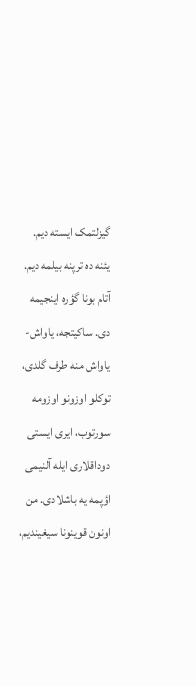گیزلتمک ایسته دیم. یئنه ده ترپنه بیلمه دیم. آتام بونا گؤره اینجیمه دی. ساکیتجه، یاواش-یاواش منه طرف گلدی، توکلو اوزونو اوزومه سورتوب، ایری ایستی دوداقلاری ایله آلنیمی اؤپمه یه باشلادی. من اونون قوینونا سیغیندیم،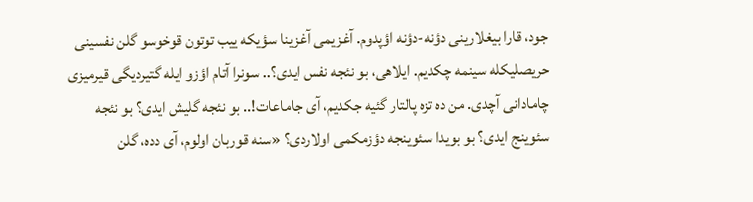جود، قارا بیغلارینی دؤنه-دؤنه اؤپدوم. آغزیمی آغزینا سؤیکه ییب توتون قوخوسو گلن نفسینی حریصلیکله سینمه چکدیم. ایلاهی، بو نئجه نفس ایدی؟.. سونرا آتام اؤزو ایله گتیردیگی قیرمیزی چامادانی آچدی. من ده تزه پالتار گئیه جکدیم، آی جاماعات!.. بو نئجه گلیش ایدی؟ بو نئجه سئوینج ایدی؟ بو بویدا سئوینجه دؤزمکمی اولاردی؟ «سنه قوربان اولوم، آی دده، گلن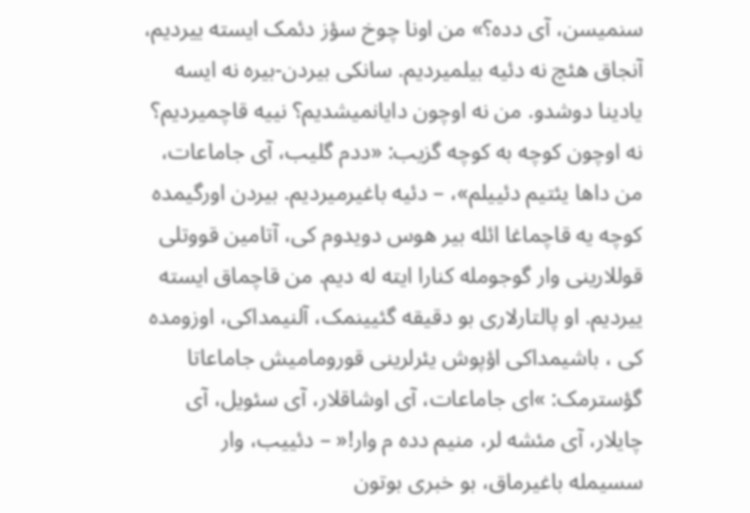سنمیسن، آی دده؟» من اونا چوخ سؤز دئمک ایسته ییردیم، آنجاق هئچ نه دئیه بیلمیردیم. سانکی بیردن-بیره نه ایسه یادینا دوشدو. من نه اوچون دایانمیشدیم؟ نییه قاچمیردیم؟ نه اوچون کوچه به کوچه گزیب: «ددم گلیب، آی جاماعات، من داها یئتیم دئییلم»، – دئیه باغیرمیردیم. بیردن اورگیمده کوچه یه قاچماغا ائله بیر هوس دویدوم کی، آتامین قووتلی قوللارینی وار گوجومله کنارا ایته له دیم. من قاچماق ایسته ییردیم. او پالتارلاری بو دقیقه گئیینمک، آلنیمداکی، اوزومده کی ، باشیمداکی اؤپوش یئرلرینی قورومامیش جاماعاتا گؤسترمک: »ای جاماعات، آی اوشاقلار، آی سئویل، آی چایلار، آی مئشه لر، منیم دده م وار!« – دئییب، وار سسیمله باغیرماق، بو خبری بوتون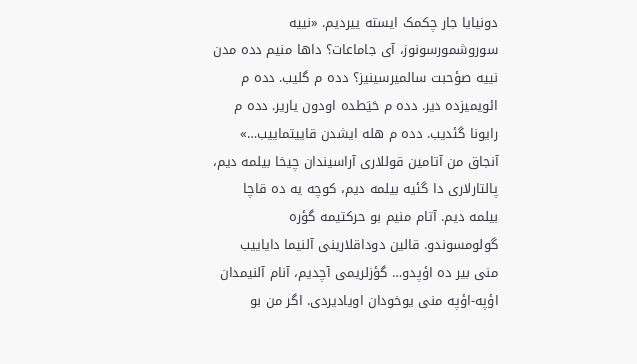دونیایا جار چکمک ایسته ییردیم. «نییه سوروشمورسونوز، آی جاماعات؟ داها منیم دده مدن نییه صؤحبت سالمیرسینیز؟ دده م گلیب. دده م ائویمیزده دیر. دده م حَیَطده اودون یاریر. دده م رایونا گئدیب. دده م هله ایشدن قاییتماییب…» آنجاق من آتامین قوللاری آراسیندان چیخا بیلمه دیم، پالتارلاری دا گئیه بیلمه دیم، کوچه یه ده قاچا بیلمه دیم. آتام منیم بو حرکتیمه گؤره گولومسوندو. قالین دوداقلارینی آلنیما دایاییب منی بیر ده اؤپدو… گؤزلریمی آچدیم، آنام آلنیمدان اؤپه-اؤپه منی یوخودان اویادیردی. اگر من بو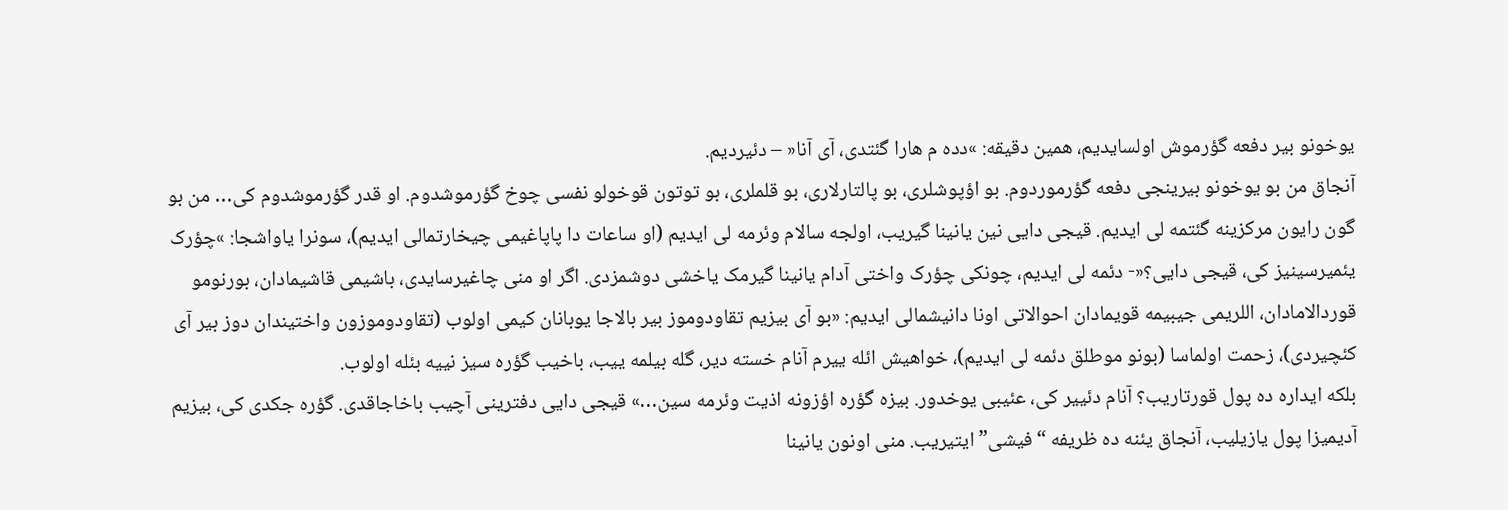یوخونو بیر دفعه گؤرموش اولسایدیم، همین دقیقه: »دده م هارا گئتدی، آی آنا« – دئیردیم.
آنجاق من بو یوخونو بیرینجی دفعه گؤرموردوم. بو اؤپوشلری، بو پالتارلاری، بو قلملری، بو توتون قوخولو نفسی چوخ گؤرموشدوم. او قدر گؤرموشدوم کی… من بو گون رایون مرکزینه گئتمه لی ایدیم. قیجی دایی نین یانینا گیریب، اولجه سالام وئرمه لی ایدیم (او ساعات دا پاپاغیمی چیخارتمالی ایدیم)، سونرا یاواشجا: »چؤرک یئمیرسینیز کی، قیجی دایی؟«- دئمه لی ایدیم، چونکی چؤرک واختی آدام یانینا گیرمک یاخشی دوشمزدی. اگر او منی چاغیرسایدی، باشیمی قاشیمادان، بورنومو قوردالامادان، اللریمی جیبیمه قویمادان احوالاتی اونا دانیشمالی ایدیم: «بو آی بیزیم تقاودوموز بیر بالاجا یوبانان کیمی اولوب (تقاودوموزون واختیندان دوز بیر آی کئچیردی)، زحمت اولماسا (بونو موطلق دئمه لی ایدیم)، خواهیش ائله ییرم آنام خسته دیر، گله بیلمه ییب، باخیب گؤره سیز نییه بئله اولوب.
بلکه ایداره ده پول قورتاریب؟ آنام دئییر کی، عئیبی یوخدور. بیزه گؤره اؤزونه اذیت وئرمه سین…» قیجی دایی دفترینی آچیب باخاجاقدی. گؤره جکدی کی، بیزیم آدیمیزا پول یازیلیب، آنجاق یئنه ده ظریفه “فیشی” ایتیریب. منی اونون یانینا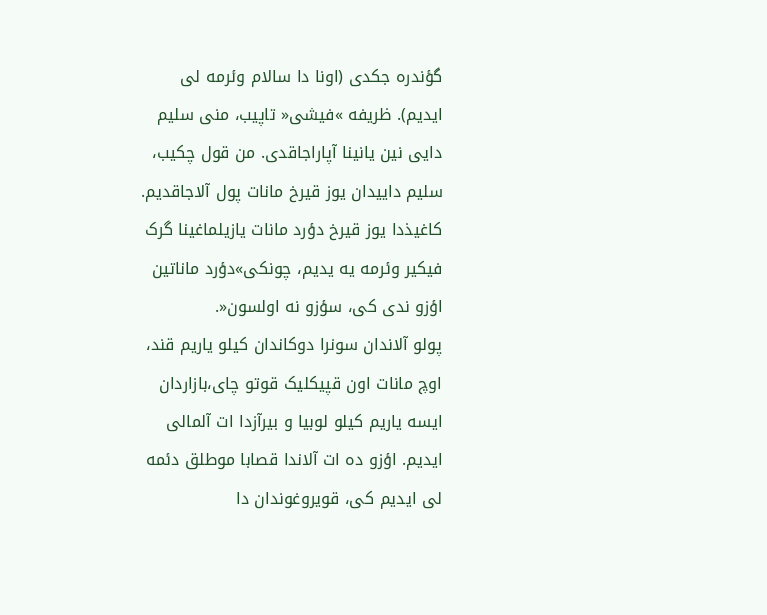گؤندره جکدی (اونا دا سالام وئرمه لی ایدیم). ظریفه »فیشی« تاپیب، منی سلیم دایی نین یانینا آپاراجاقدی. من قول چکیب، سلیم داییدان یوز قیرخ مانات پول آلاجاقدیم. کاغیذدا یوز قیرخ دؤرد مانات یازیلماغینا گرک فیکیر وئرمه یه یدیم، چونکی»دؤرد ماناتین اؤزو ندی کی، سؤزو نه اولسون«.
پولو آلاندان سونرا دوکاندان کیلو یاریم قند، اوچ مانات اون قپیکلیک قوتو چای،بازاردان ایسه یاریم کیلو لوبیا و بیرآزدا ات آلمالی ایدیم. اؤزو ده ات آلاندا قصابا موطلق دئمه لی ایدیم کی، قویروغوندان دا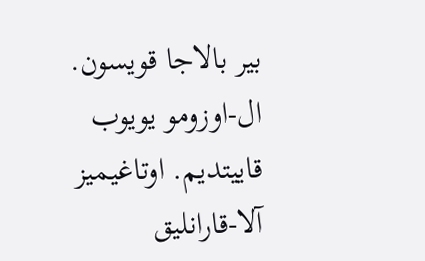بیر بالاجا قویسون. ال-اوزومو یویوب قاییتدیم. اوتاغیمیز آلا-قارانلیق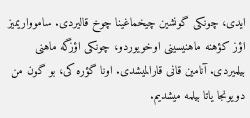ایدی، چونکی گونشین چیخماغینا چوخ قالیردی. ساموواریمیز اؤز کؤهنه ماهنیسینی اوخویوردو، چونکی اؤزگه ماهنی بیلمیردی. آنامین قانی قارالمیشدی. اونا گؤره کی، بو گون من دویونجا یاتا بیلمه میشدیم.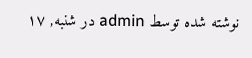نوشته شده توسط admin در شنبه, ۱۷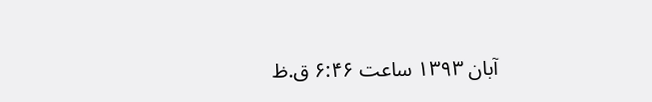آبان ۱۳۹۳ ساعت ۶:۴۶ ق.ظ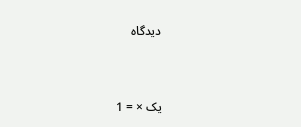دیدگاه


یک × = 1